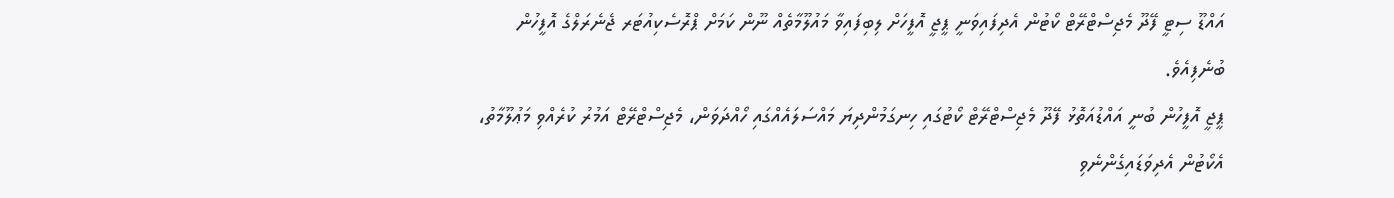އައްޑޫ ސިޓީ ފޭދޫ މެޖިސްޓްރޭޓް ކޯޓުން އެދިފައިވަނީ ޕީޖީ އޮފީހަށް ލިބިފައިވާ މައުލޫމާތެއް ނޫން ކަމަށް ޕްރޮސެކިއުޓަރ ޖެނެރަލްގެ އޮފީހުން ބުނެފިއެވެ.
ޕީޖީ އޮފީހުން ބުނީ އައްޑުއަތޮޅު ފޭދޫ މެޖިސްޓްރޭޓް ކޯޓުގައި ހިނގަމުންދިޔަ މައްސަލައެއްގައި ހޯއްދަވަން، މެޖިސްޓްރޭޓް އަމުރު ކުރެއްވި މަޢުލޫމާތު، އެކޯޓުން އެދިވަޑައިގެންނެވި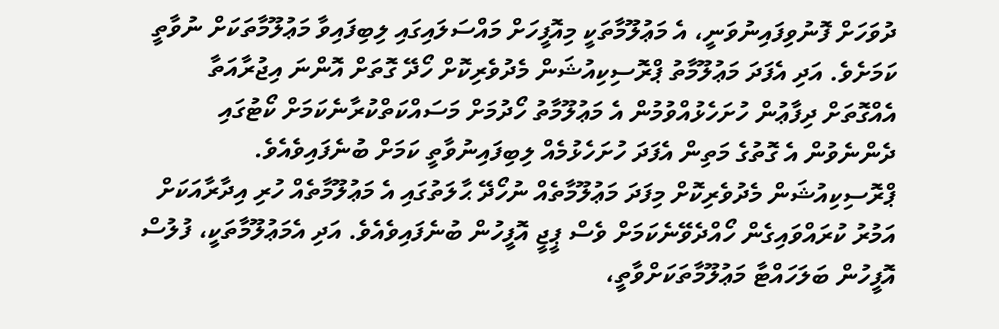ދުވަހަށް ފޮނުވިފައިނުވަނީ، އެ މަޢުލޫމާތަކީ މިއޮފީހަށް މައްސަލައިގައި ލިބިފައިވާ މަޢުލޫމާތަކަށް ނުވާތީ ކަމަށެވެ. އަދި އެފަދަ މަޢުލޫމާތު ޕްރޮސިކިއުޝަން މެދުވެރިކޮށް ހޯދޭ ގޮތަށް އޮންނަ އިޖުރާއަތާ އެއްގޮތަށް ދިފާޢުން ހުށަހެޅުއްވުމުން އެ މަޢުލޫމާތު ހޯދުމަށް މަސައްކަތްކުރާނެކަމަށް ކޯޓުގައި ދެންނެވުން އެ ގޮތުގެ މަތިން އެފަދަ ހުށަހެޅުމެއް ލިބިފައިނުވާތީ ކަމަށް ބުނެފައިވެއެވެ.
ޕްރޮސިކިއުޝަން މެދުވެރިކޮށް މިފަދަ މަޢުލޫމާތެއް ނުހޯދޭ ޙާލަތުގައި އެ މަޢުލޫމާތެއް ހުރި އިދާރާއަކަށް އަމުރު ކުރައްވައިގެން ހޯއްދެވޭނެކަމަށް ވެސް ޕީޖީ އޮފީހުން ބުނެފައިވެއެވެ. އަދި އެމަޢުލޫމާތަކީ، ފުލުސް އޮފީހުން ބަލަހައްޓާ މަޢުލޫމާތަކަށްވާތީ،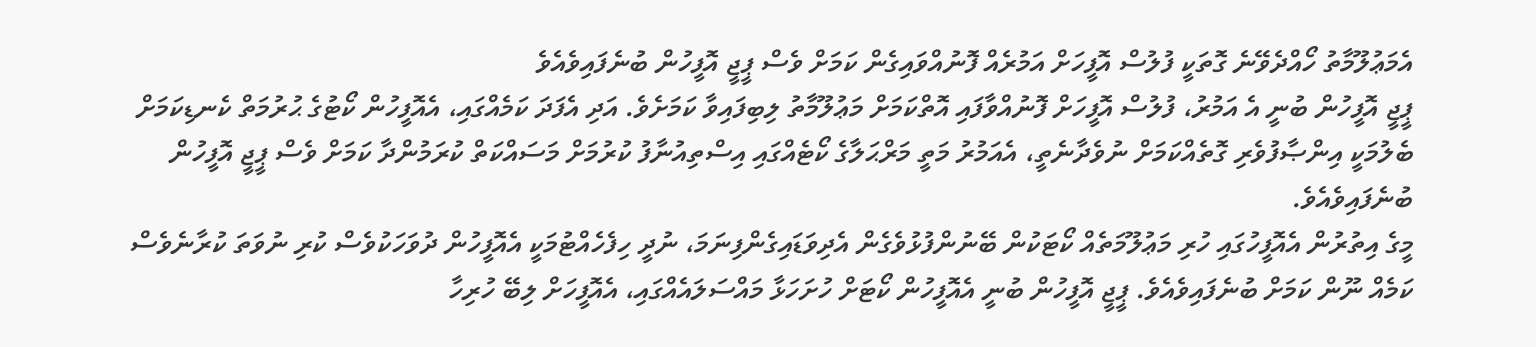އެމަޢުލޫމާތު ހޯއްދެވޭނެ ގޮތަކީ ފުލުސް އޮފީހަށް އަމުރެއް ފޮނުއްވައިގެން ކަމަށް ވެސް ޕީޖީ އޮފީހުން ބުނެފައިވެއެވެ
ޕީޖީ އޮފީހުން ބުނީ އެ އަމުރު، ފުލުސް އޮފީހަށް ފޮނުއްވާފައި އޮތްކަމަށް މަޢުލޫމާތު ލިބިފައިވާ ކަމަށެވެ. އަދި އެފަދަ ކަމެއްގައި، އެއޮފީހުން ކޯޓުގެ ޙުރުމަތް ކެނޑިކަމަށް ބެލުމަކީ އިންޞާފުވެރި ގޮތެއްކަމަށް ނުވެދާނެތީ، އެއަމުރު މަތީ މަރްޙަލާގެ ކޯޓެއްގައި އިސްތިއުނާފު ކުރުމަށް މަސައްކަތް ކުރަމުންދާ ކަމަށް ވެސް ޕީޖީ އޮފީހުން ބުނެފައިވެއެވެ.
މީގެ އިތުރުން އެއޮފީހުގައި ހުރި މަޢުލޫމަތެއް ކޯޓަކުން ބޭނުންފުޅުވެގެން އެދިވަޑައިގެންފިނަމަ، ނުދީ ހިފެހެއްޓުމަކީ އެއޮފީހުން ދުވަހަކުވެސް ކުރި ނުވަތަ ކުރާނެވެސް ކަމެއް ނޫން ކަމަށް ބުނެފައިވެއެވެ. ޕީޖީ އޮފީހުން ބުނީ އެއޮފީހުން ކޯޓަށް ހުށަހަޅާ މައްސަލައެއްގައި، އެއޮފީހަށް ލިބޭ ހުރިހާ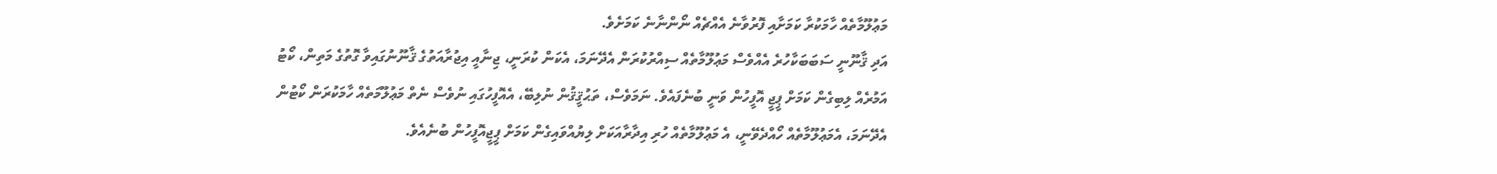މަޢުލޫމާތެއް ހާމަކުރާ ކަމަށާއި ފޮރުވާނެ އެއްޗެއް ނޯންނާނެ ކަމަށެވެ.
އަދި ޤާނޫނީ ސަބަބަކާހުރެ އެއްވެސް މަޢުލޫމާތެއް ސިއްރުކުރަން އެދޭނަމަ، އެކަން ކުރަނީ، ޖިނާއީ އިޖުރާއަތުގެ ޤާނޫނުގައިވާ ގޮތުގެ މަތިން، ކޯޓު އަމުރެއް ލިބިގެން ކަމަށް ޕީޖީ އޮފީހުން ވަނީ ބުނެފައެވެ. ނަމަވެސް، ތަޙުޤީޤުން ނުލިބޭ، އެއޮފީހުގައި ނުވެސް ނެތް މަޢުލޫމަތެއް ހާމަކުރަން ކޯޓުން އެދޭނަމަ، އެމަޢުލޫމާތެއް ހޯއްދެވޭނީ، އެ މަޢުލޫމާތެއް ހުރި އިދާރާއަކަށް ލިޔުއްވައިގެން ކަމަށް ޕީޖީއޮފީހުން ބުނެއެވެ.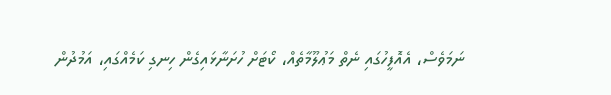ނަމަވެސް، އެއޮފީހުގައި ނެތް މަޢުލޫމާތެއް، ކޯޓަށް ހުށަނާޅައިގެން ހިނގި ކަމެއްގައި، އަމުދުން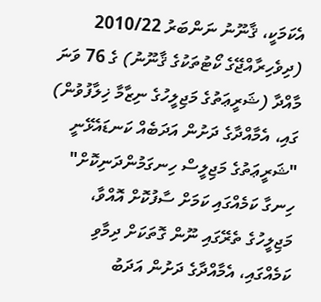އެކަމަކީ، ޤާނޫނު ނަންބަރު 2010/22 (ދިވެހިރާއްޖޭގެ ކޯޓުތަކުގެ ޤާނޫނު) ގެ 76 ވަނަ މާއްދާ (ޝަރީޢަތުގެ މަޖިލީހުގެ ނިޒާމާ ޚިލާފުވުން) ގައި، އެމާއްދާގެ ދަށުން އަދަބެއް ކަނޑައެޅޭނީ "ޝަރީޢަތުގެ މަޖިލީސް ހިނގަމުންދަނިކޮށް" ހިނގާ ކަމެއްގައި ކަމަށް ސާފުކޮށް އޮއްވާ، މަޖިލީހުގެ ތެރޭގައި ނޫން ގޮތަކަށް ދިމާވި ކަމެއްގައި، އެމާއްދާގެ ދަށުން އަދަބު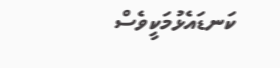ކަނޑައެޅުމަކީވެސް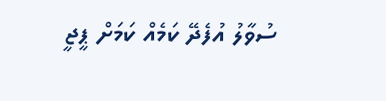ސުވާލު އުފެދޭ ކަމެއް ކަމަށް ޕީޖީ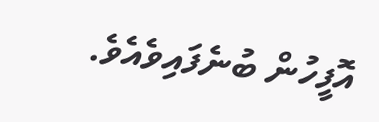އޮފީހުން ބުނެފައިވެއެވެ.